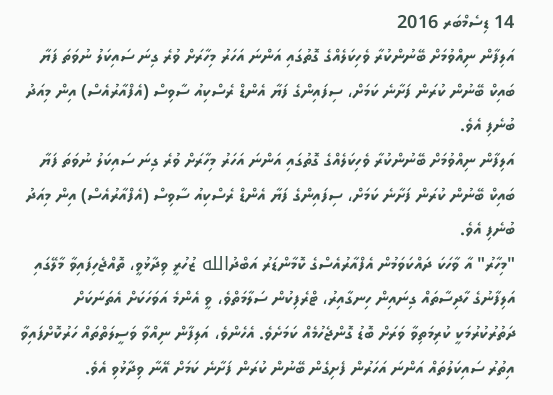14 ޑިސެމްބަރ 2016
އަލިފާން ނިއްވުމަށް ބޭނުންކުރާ ވެހިކަލެއްގެ ގޮތުގައި އަންނަ އަހަރު މިހާރަށް ވުރެ ގިނަ ސައިކަލު ނުވަތަ ފަޔާ ބައިކް ބޭނުން ކުރަން ފަށާނެ ކަމަށް، ސިފައިންގެ ފަޔާ އެންޑް ރެސްކިއު ސާވިސް (އެފްއާރުއެސް) އިން މިއަދު ބުނެފި އެވެ.
އަލިފާން ނިއްވުމަށް ބޭނުންކުރާ ވެހިކަލެއްގެ ގޮތުގައި އަންނަ އަހަރު މިހާރަށް ވުރެ ގިނަ ސައިކަލު ނުވަތަ ފަޔާ ބައިކް ބޭނުން ކުރަން ފަށާނެ ކަމަށް، ސިފައިންގެ ފަޔާ އެންޑް ރެސްކިއު ސާވިސް (އެފްއާރުއެސް) އިން މިއަދު ބުނެފި އެވެ.
"މިހާރު" އާ ވާހަކަ ދައްކަވަމުން އެފްއާރުއެސްގެ ކޮމާންޑަރު އަބްދުالله ޒުހުރީ ވިދާޅުވީ، ތޮއްޖެހިފައިވާ މާލޭގައި އަލިފާނުގެ ހާދިސާތައް ގިނައިން ހިނގާއިރު، ޓްރެފިކުން ސަލާމަތްވެ، ވީ އެންމެ އަވަހަކަށް އެތަނަކަށް ދަތުރުކުރުމަކީ ކުރިމަތިވާ ވަރަށް ބޮޑު ގޮންޖެހުމެއް ކަމަށެވެ. އެހެންވެ، އަލިފާން ނިއްވާ ވަސީލަތްތައް ހަރުކޮށްފައިވާ އިތުރު ސައިކަލުތައް އަންނަ އަހަރުން ފެށިގެން ބޭނުން ކުރަން ފަށާނެ ކަމަށް އޭނާ ވިދާޅުވި އެވެ.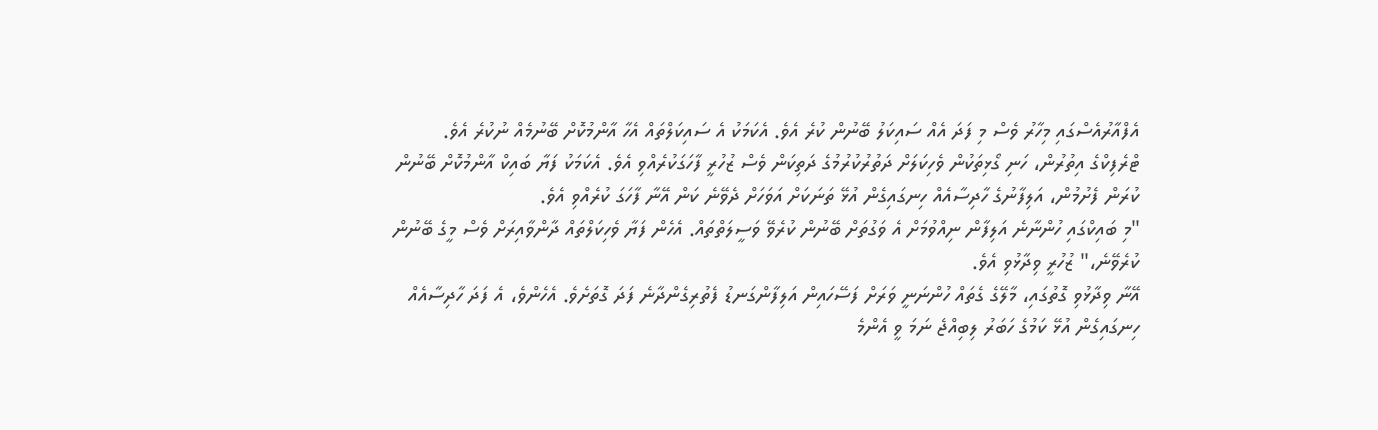އެފްއާރުއެސްގައި މިހާރު ވެސް މި ފަދަ އެއް ސައިކަލު ބޭނުން ކުރެ އެވެ. އެކަމަކު އެ ސައިކަލްތައް އެހާ އާންމުކޮށް ބޭނުމެއް ނުކުރެ އެވެ.
ޓްރެފިކްގެ އިތުރުން، ހަނި ގޯޅިތަކުން ވެހިކަލަށް ދަތުރުކުރުމުގެ ދަތިކަން ވެސް ޒުހުރީ ފާހަގަކުރެއްވި އެވެ. އެކަމަކު ފަޔާ ބައިކް އާންމުކޮށް ބޭނުން ކުރަން ފެށުމުން، އަލިފާނުގެ ހާދިސާއެއް ހިނގައިގެން އުޅޭ ތަނަކަށް އަވަހަށް ދެވޭނެ ކަން އޭނާ ފާހަގަ ކުރެއްވި އެވެ.
"މި ބައިކްގައި ހުންނާނެ އަލިފާން ނިއްވުމަށް އެ ވަގުތަށް ބޭނުން ކުރެވޭ ވަސީލަތްތައް. އެހެން ފަޔާ ވެހިކަލްތައް ދާންވާއިރަށް ވެސް މީގެ ބޭނުން ކުރެވޭނެ،" ޒުހުރީ ވިދާޅުވި އެވެ.
އޭނާ ވިދާޅުވި ގޮތުގައި، މާލޭގެ ގެތައް ހުންނަނީ ވަރަށް ފަސޭހައިން އަލިފާންގަނޑު ފެތުރިގެންދާނެ ފަދަ ގޮތަށެވެ. އެހެންވެ، އެ ފަދަ ހާދިސާއެއް ހިނގައިގެން އުޅޭ ކަމުގެ ހަބަރު ލިބިއްޖެ ނަމަ ވީ އެންމެ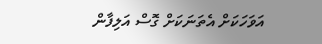އަވަހަކަށް އެތަނަކަށް ގޮސް އަލިފާން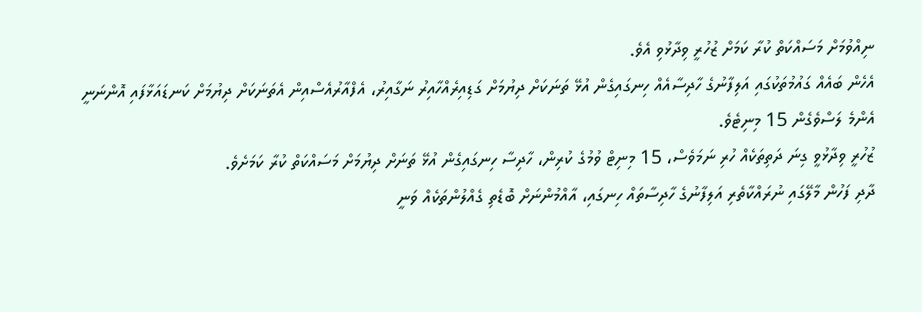ނިއްވުމަށް މަސައްކަތް ކުރާ ކަމަށް ޒުހުރީ ވިދާޅުވި އެވެ.
އެހެން ބައެއް ގައުމުތަކުގައި އަލިފާނުގެ ހާދިސާއެއް ހިނގައިގެން އުޅޭ ތަނަކަށް ދިޔުމަށް ގަޑިއިރެއްހާއިރު ނަގާއިރު، އެފްއާރުއެސްއިން އެތަނަކަށް ދިޔުމަށް ކަނޑައަޅާފައި އޮންނަނީ އެންމެ ލަސްވެގެން 15 މިނިޓެވެ.
ޒުހުރީ ވިދާޅުވީ ގިނަ ދަތިތަކެއް ހުރި ނަމަވެސް، 15 މިނިޓް ވުމުގެ ކުރިން، ހާދިސާ ހިނގައިގެން އުޅޭ ތަނަށް ދިޔުމަށް މަސައްކަތް ކުރާ ކަމަށެވެ.
ދާދި ފަހުން މާލޭގައި ނުރައްކާތެރި އަލިފާނުގެ ހާދިސާތައް ހިނގައި، އާއްމުންނަށް ބޮޑެތި ގެއްލުންތަކެއް ވަނީ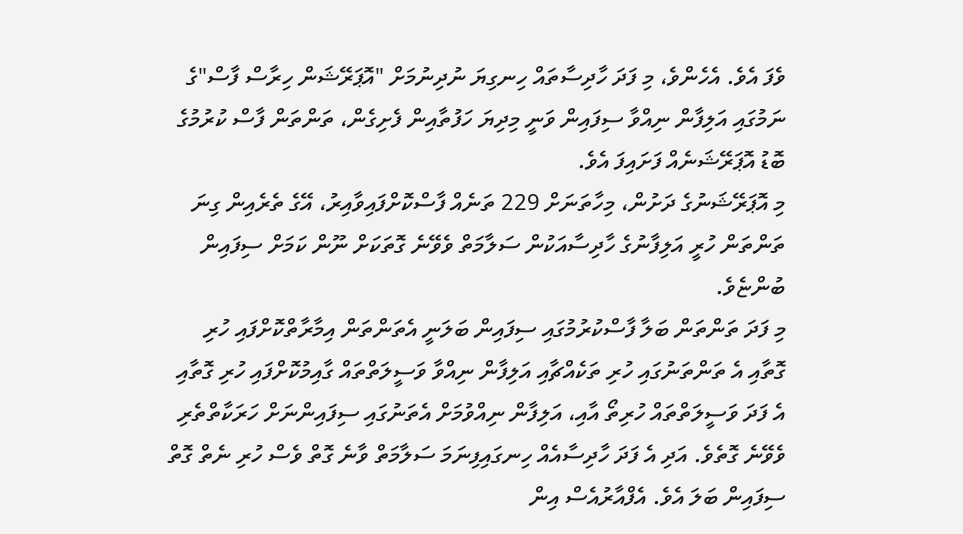ވެފަ އެވެ. އެހެންވެ، މި ފަދަ ހާދިސާތައް ހިނގިޔަ ނުދިނުމަށް "އޮޕަރޭޝަން ހިރާސް ފާސް"ގެ ނަމުގައި އަލިފާން ނިއްވާ ސިފައިން ވަނީ މިދިޔަ ހަފުތާއިން ފެށިގެން، ތަންތަން ފާސް ކުރުމުގެ ބޮޑު އޮޕަރޭޝަނެއް ފަށައިފަ އެވެ.
މި އޮޕަރޭޝަނުގެ ދަށުން، މިހާތަނަށް 229 ތަނެއް ފާސްކޮށްފައިވާއިރު، އޭގެ ތެރެއިން ގިނަ ތަންތަން ހުރީ އަލިފާނުގެ ހާދިސާއަކުން ސަލާމަތް ވެވޭނެ ގޮތަކަށް ނޫން ކަމަށް ސިފައިން ބުންޏެވެ.
މި ފަދަ ތަންތަން ބަލާ ފާސްކުރުމުގައި ސިފައިން ބަލަނީ އެތަންތަން އިމާރާތްކޮށްފައި ހުރި ގޮތާއި އެ ތަންތަނުގައި ހުރި ތަކެއްޗާއި އަލިފާން ނިއްވާ ވަސީލަތްތައް ގާއިމުކޮށްފައި ހުރި ގޮތާއި އެ ފަދަ ވަސީލަތްތައް ހުރިތޯ އާއި، އަލިފާން ނިއްވުމަށް އެތަނުގައި ސިފައިންނަށް ހަރަކާތްތެރި ވެވޭނެ ގޮތެވެ. އަދި އެ ފަދަ ހާދިސާއެއް ހިނގައިފިނަމަ ސަލާމަތް ވާނެ ގޮތް ވެސް ހުރި ނެތް ގޮތް ސިފައިން ބަލަ އެވެ. އެފްއާރުއެސް އިން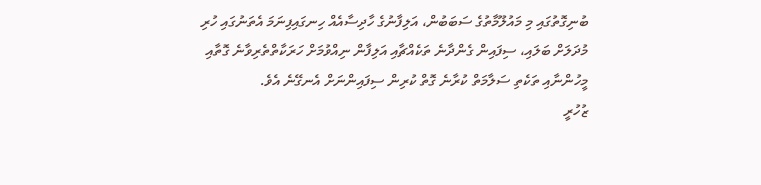ބުނިގޮތުގައި މި މައުލޫމާތުގެ ސަބަބުން، އަލިފާނުގެ ހާދިސާއެއް ހިނގައިފިނަމަ އެތަނުގައި ހުރި މުދަލަށް ބަލައި، ސިފައިން ގެންދާނެ ތަކެއްޗާއި އަލިފާން ނިއްވުމަށް ހަރަކާތްތެރިވާނެ ގޮތާއި މީހުންނާއި ތަކެތި ސަލާމަތް ކުރާނެ ގޮތް ކުރިން ސިފައިންނަށް އެނގޭނެ އެވެ.
ޒުހުރީ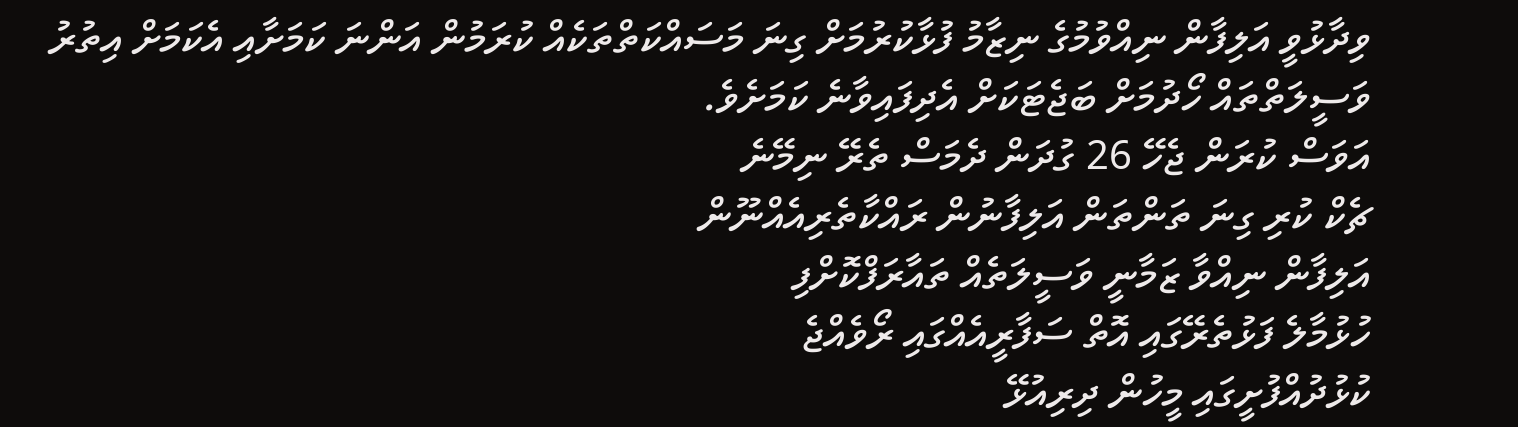ވިދާޅުވީ އަލިފާން ނިއްވުމުގެ ނިޒާމު ފުޅާކުރުމަށް ގިނަ މަސައްކަތްތަކެއް ކުރަމުން އަންނަ ކަމަށާއި އެކަމަށް އިތުރު ވަސީލަތްތައް ހޯދުމަށް ބަޖެޓަކަށް އެދިފައިވާނެ ކަމަށެވެ.
އަވަސް ކުރަން ޖެހޭ 26 ގުދަން ދެމަސް ތެރޭ ނިމޭނެ
ޗެކް ކުރި ގިނަ ތަންތަން އަލިފާނުން ރައްކާތެރިއެއްނޫން
އަލިފާން ނިއްވާ ޒަމާނީ ވަސީލަތެއް ތައާރަފްކޮށްފި
ހުޅުމާލެ ފަޅުތެރޭގައި އޮތް ސަފާރީއެއްގައި ރޯވެއްޖެ
ކުޅުދުއްފުށީގައި މީހުން ދިރިއުޅޭ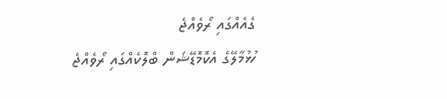ގެއެއްގައި ރޯވެއްޖެ
ހުޅުމާލޭގެ އެކޮމޮޑޭޝަން ބްލޮކެއްގައި ރޯވެއްޖެ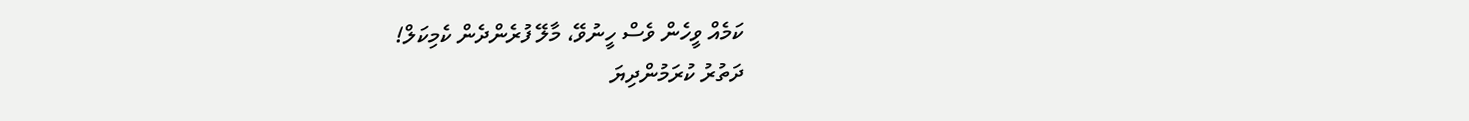ކަމެއް ވީހެން ވެސް ހީނުވޭ، މާލޭ ފުރެންދެން ކެމިކަލް!
ދަތުރު ކުރަމުންދިޔަ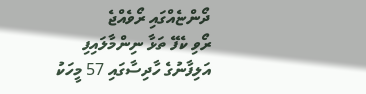ދޯންޏެއްގައި ރޯވެއްޖެ
ރޯވި ކެފޭ ތަޅާ ނިންމާލައިފި
އަލިފާނުގެ ހާދިސާގައި 57 މީހަކު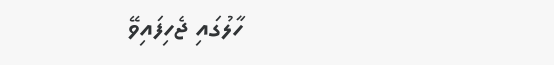ހާލުގައި ޖެހިފައިވޭ